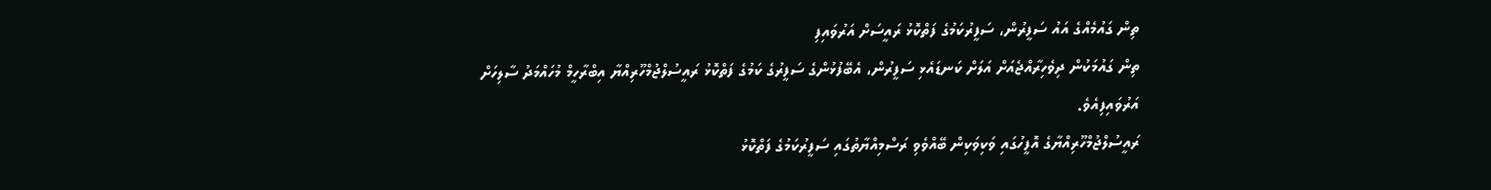ތިން ގައުމެއްގެ އައު ސަފީރުން، ސަފީރުކަމުގެ ފަތްކޮޅު ރައީސަށް އަރުވައިފި
ތިން ގައުމަކުން ދިވެހިރާއްޖެއަށް އަލަށް ކަނޑައެޅި ސަފީރުން، އެބޭފުޅުންގެ ސަފީރުގެ ކަމުގެ ފަތްކޮޅު ރައީސުލްޖުމްހޫރިއްޔާ އިބްރާހީމް މުހައްމަދު ސާލިހަށް އަރުވައިފިއެވެ.
ރައީސުލްޖުމްހޫރިއްޔާގެ އޮފީހުގައި ވަކިވަކިން ބޭއްވެވި ރަސްމިއްޔާތުގައި ސަފީރުކަމުގެ ފަތްކޮޅު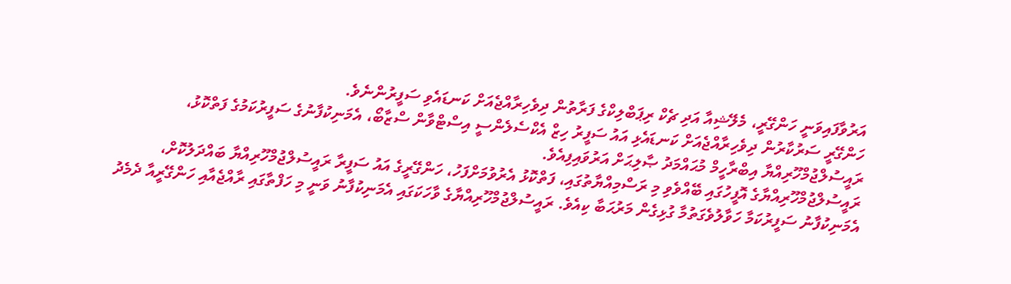އަރުވާފައިވަނީ ހަންގޭރީ، މެލޭޝިއާ އަދި ޗެކް ރިޕަބްލިކްގެ ފަރާތުން ދިވެހިރާއްޖެއަށް ކަނޑައެވި ސަފީރުންނެވެ.
ހަންގޭރީ ސަރުކާރުން ދިވެހިރާއްޖެއަށް ކަނޑައެޅި އައު ސަފީރު ހިޒް އެކްސެލެންސީ އިސްޓްވާން ސްޒާބޯ، އެމަނިކުފާނުގެ ސަފީރުކަމުގެ ފަތްކޮޅު، ރައީސުލްޖުމްހޫރިއްޔާ އިބްރާހީމް މުޙައްމަދު ޞާލިޙަށް އަރުވައިފިއެވެ.
ރައީސުލްޖުމްހޫރިއްޔާގެ އޮފީހުގައި ބޭއްވެވި މި ރަސްމިއްޔާތުގައި، ފަތްކޮޅު އެރުވުމަށްފަހު، ހަންގޭރީގެ އައު ސަފީރާ ރައީސުލްޖުމްހޫރިއްޔާ ބައްދަލުކޮށް، އެމަނިކުފާނު ސަފީރުކަމާ ހަވާލުވެގަތުމާ ގުޅިގެން މަރުޙަބާ ކިއެވެ. ރައީސުލްޖުމްހޫރިއްޔާގެ ވާހަކަގައި އެމަނިކުފާނު ވަނީ މި ހަފްތާގައި ރާއްޖެއާއި ހަންގޭރީއާ ދެމެދު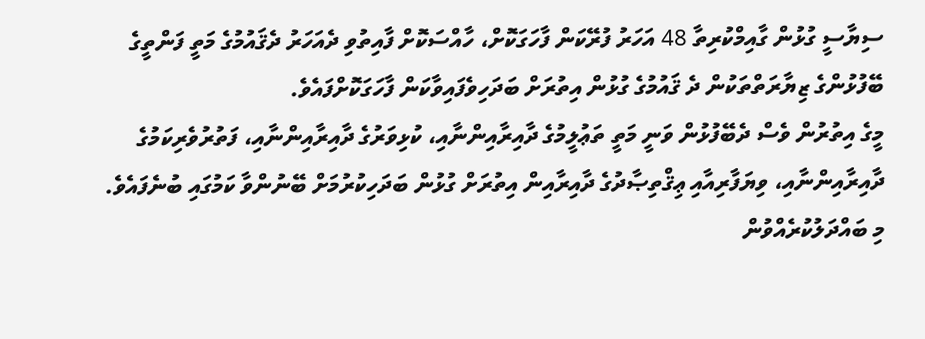ސިޔާސީ ގުޅުން ގާއިމްކުރިތާ 48 އަހަރު ފުރޭކަން ފާހަގަކޮށް، ހާއްސަކޮށް ފާއިތުވި ދެއަހަރު ދެޤައުމުގެ މަތީ ފަންތީގެ ބޭފުޅުންގެ ޒިޔާރަތްތަކުން ދެ ޤައުމުގެ ގުޅުން އިތުރަށް ބަދަހިވެފައިވާކަން ފާހަގަކޮށްފައެވެ.
މީގެ އިތުރުން ވެސް ދެބޭފުޅުން ވަނީ މަތީ ތަޢުލީމުގެ ދާއިރާއިންނާއި، ކުޅިވަރުގެ ދާއިރާއިންނާއި، ފަތުރުވެރިކަމުގެ ދާއިރާއިންނާއި، ވިޔަފާރިއާއި ޢިޤްތިޞާދުގެ ދާއިރާއިން އިތުރަށް ގުޅުން ބަދަހިކުރުމަށް ބޭނުންވާ ކަމުގައި ބުނެފައެވެ.
މި ބައްދަލުކުރެއްވުން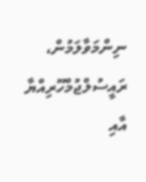ނިންމަވާލަމުން، ރައީސުލްޖުމްހޫރިއްޔާ އާއި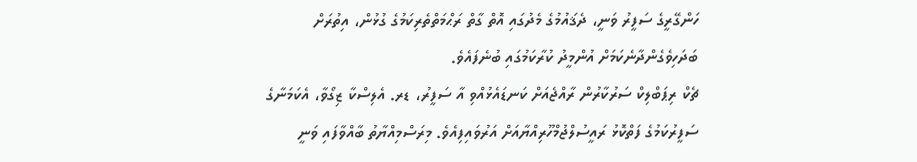ހަންގޭރީގެ ސަފީރު ވަނީ، ދެޤައުމުގެ މެދުގައި އޮތް ގާތް ރަޙްމަތްތެރިކަމުގެ ގުޅުން، އިތުރަށް ބަދަހިވެގެންދާނެކަމަށް އުންމީދު ކުރާކަމުގައި ބުނެފައެވެ.
ޗެކް ރިޕަބްލިކް ސަރުކާރުން ރާއްޖެއަށް ކަނޑައެޅުއްވި އާ ސަފީރު، ޑރ. އެލިސްކާ ޒިގޯވާ، އެކަމަނާގެ ސަފީރުކަމުގެ ފަތްކޮޅު ރައީސުލްޖުމްހޫރިއްޔާއަށް އަރުވައިފިއެވެ. މިރަސްމިއްޔާތު ބާއްވާފައި ވަނީ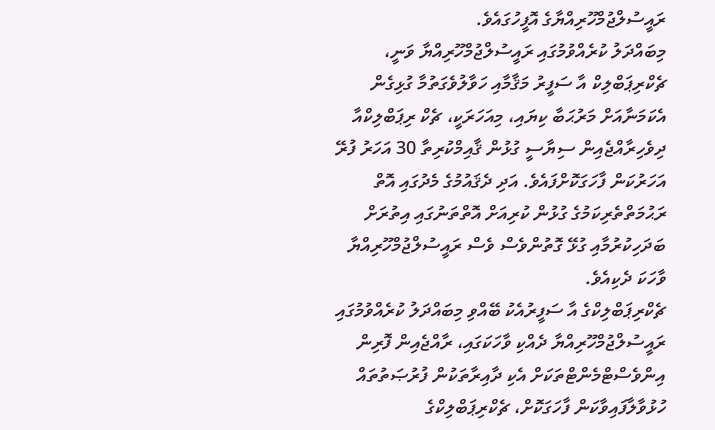ރައީސުލްޖުމްހޫރިއްޔާގެ އޮފީހުގައެވެ.
މިބައްދަލު ކުރެއްވުމުގައި ރައީސުލްޖުމްހޫރިއްޔާ ވަނީ، ޗެކްރިޕަބްލިކް އާ ސަފީރު މަޤާމާއި ހަވާލުވެގަތުމާ ގުޅިގެން އެކަމަނާއަށް މަރުޙަބާ ކިޔައި، މިއަހަރަކީ، ޗެކް ރިޕަބްލިކްއާ ދިވެހިރާއްޖެއިން ސިޔާސީ ގުޅުން ޤާއިމްކުރިތާ 30 އަހަރު ފުރޭ އަހަރުކަން ފާހަގަކޮށްފައެވެ. އަދި ދެޤައުމުގެ މެދުގައި އޮތް ރަޙުމަތްތެރިކަމުގެ ގުޅުން ކުރިއަށް އޮތްތަނުގައި އިތުރަށް ބަދަހިކުރުމާއި ގުޅޭ ގޮތުންވެސް ވެސް ރައީސުލްޖުމްހޫރިއްޔާ ވާހަކަ ދެކިއެވެ.
ޗެކްރިޕަބްލިކްގެ އާ ސަފީރުއެކު ބޭއްވި މިބައްދަލު ކުރެއްވުމުގައި ރައީސުލްޖުމްހޫރިއްޔާ ދެއްކި ވާހަކަގައި، ރާއްޖެއިން ފޮރިން އިންވެސްޓްމެންޓްތަކަށް އެކި ދާއިރާތަކުން ފުރުޞަތުތައް ހުޅުވާލާފައިވާކަން ފާހަގަކޮށް، ޗެކްރިޕަބްލިކްގެ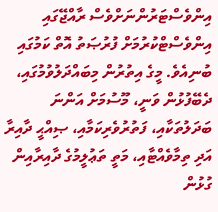އިންވެސްޓަރުންނަށްވެސް ރާއްޖޭގައި އިންވެސްޓްކުރުމަށް ފުރުޞަތު އޮތް ކަމުގައި ބުނިއެވެ. މީގެ އިތުރުން މިބައްދަލުވުމުގައި، ދެބޭފުޅުން ވަނީ، މޫސުމަށް އަންނަ ބަދަލުތަކާއި، ފަތުރުވެރިކަމާއި، ޞިއްޙީ ދާއިރާ އަދި ތިމާވެއްޓާއި، މަތީ ތަޢުލީމުގެ ދާއިރާއިން ގުޅުން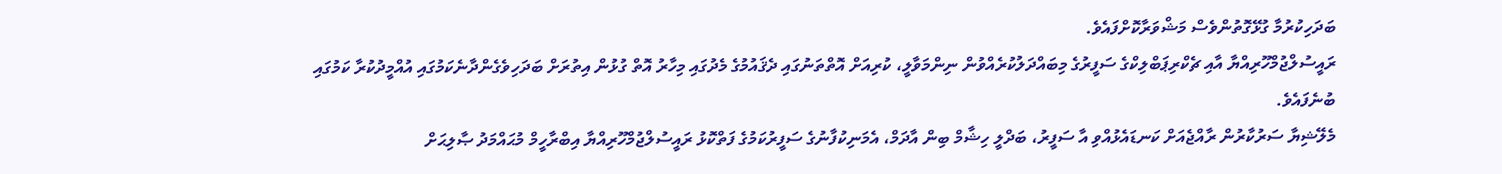ބަދަހިކުރުމާ ގުޅޭގޮތުންވެސް މަޝްވަރާކޮށްފައެވެ.
ރައީސުލްޖުމްހޫރިއްޔާ އާއި ޗެކްރިޕަބްލިކްގެ ސަފީރުގެ މިބައްދަލުކުރެއްވުން ނިންމަވާލީ، ކުރިއަށް އޮތްތަނުގައި ދެޤައުމުގެ މެދުގައި މިހާރު އޮތް ގުޅުން އިތުރަށް ބަދަހިވެގެންދާނެކަމުގައި އުއްމީދުކުރާ ކަމުގައި ބުނެފައެވެ.
މެލޭޝިޔާ ސަރުކާރުން ރާއްޖެއަށް ކަނޑައެޅުއްވި އާ ސަފީރު، ބަދްލީ ހިޝާމް ބިން އާދަމް، އެމަނިކުފާނުގެ ސަފީރުކަމުގެ ފަތްކޮޅު ރައީސުލްޖުމްހޫރިއްޔާ އިބްރާހީމް މުޙައްމަދު ޞާލިޙަށް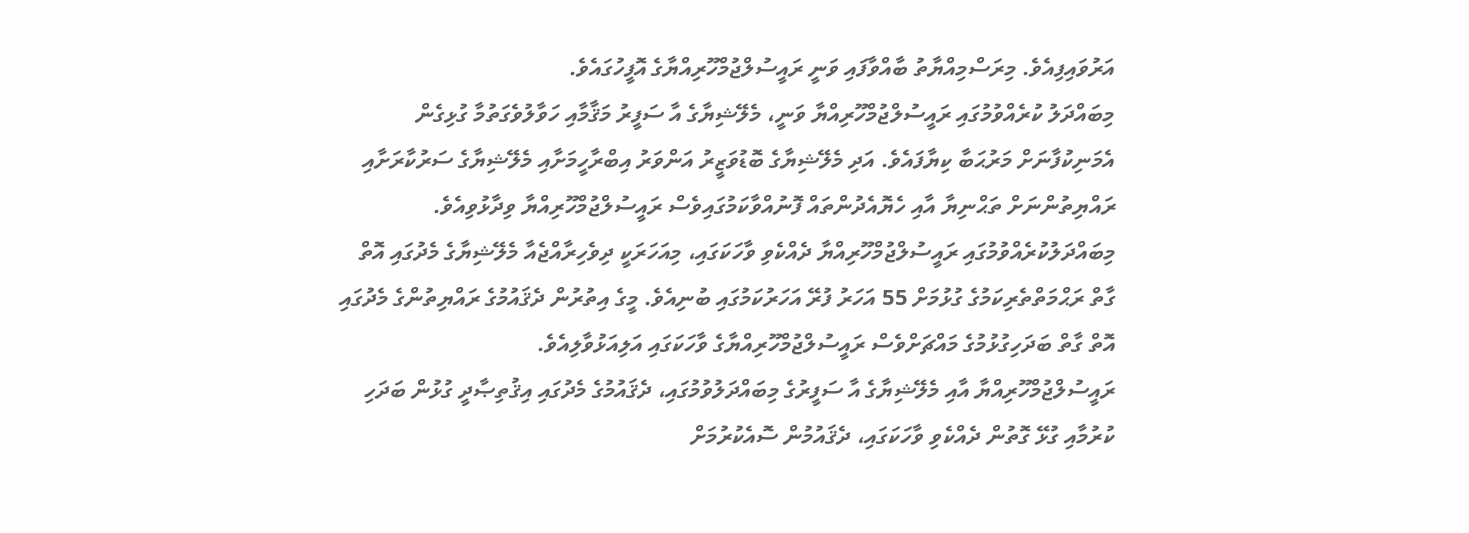އަރުވައިފިއެވެ. މިރަސްމިއްޔާތު ބާއްވާފައި ވަނީ ރައީސުލްޖުމްހޫރިއްޔާގެ އޮފީހުގައެވެ.
މިބައްދަލު ކުރެއްވުމުގައި ރައީސުލްޖުމްހޫރިއްޔާ ވަނީ، މެލޭޝިޔާގެ އާ ސަފީރު މަޤާމާއި ހަވާލުވެގަތުމާ ގުޅިގެން އެމަނިކުފާނަށް މަރުޙަބާ ކިޔާފައެވެ. އަދި މެލޭޝިޔާގެ ބޮޑުވަޒީރު އަންވަރު އިބްރާހީމަށާއި މެލޭޝިޔާގެ ސަރުކާރަށާއި ރައްޔިތުންނަށް ތަޙްނިޔާ އާއި ހެޔޮއެދުންތައް ފޮނުއްވާކަމުގައިވެސް ރައީސުލްޖުމްހޫރިއްޔާ ވިދާޅުވިއެވެ.
މިބައްދަލުކުރެއްވުމުގައި ރައީސުލްޖުމްހޫރިއްޔާ ދެއްކެވި ވާހަކަގައި، މިއަހަރަކީ ދިވެހިރާއްޖެއާ މެލޭޝިޔާގެ މެދުގައި އޮތް ގާތް ރަޙްމަތްތެރިކަމުގެ ގުޅުމަށް 55 އަހަރު ފުރޭ އަހަރުކަމުގައި ބުނިއެވެ. މީގެ އިތުރުން ދެޤައުމުގެ ރައްޔިތުންގެ މެދުގައި އޮތް ގާތް ބަދަހިގުޅުމުގެ މައްޗަށްވެސް ރައީސުލްޖުމްހޫރިއްޔާގެ ވާހަކަގައި އަލިއަޅުވާލިއެވެ.
ރައީސުލްޖުމްހޫރިއްޔާ އާއި މެލޭޝިޔާގެ އާ ސަފީރުގެ މިބައްދަލުވުމުގައި، ދެޤައުމުގެ މެދުގައި އިޤުތިޞާދީ ގުޅުން ބަދަހި ކުރުމާއި ގުޅޭ ގޮތުން ދެއްކެވި ވާހަކަގައި، ދެޤައުމުން ސޮއެކުރުމަށް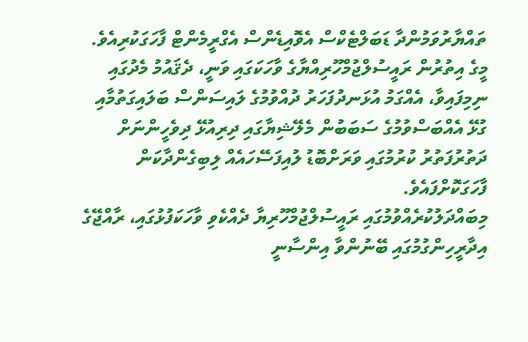ތައްޔާރުވަމުންދާ ޑަބަލްޓެކްސް އެވޮއިޑެންސް އެގްރީމެންޓް ފާހަގަކުރިއެވެ. މީގެ އިތުރުން ރައީސުލްޖުމްހޫރިއްޔާގެ ވާހަކަގައި ވަނީ، ދެޤައުމު މެދުގައި ނިމިފައިވާ، އެއްގަމު އުޅަނދުފަހަރު ދުއްވުމުގެ ލައިސަންސް ބަލައިގަތުމާއި ގުޅޭ އެއްބަސްވުމުގެ ސަބަބުން މެލޭޝިޔާގައި ދިރިއުޅޭ ދިވެހީންނަށް ދަތުރުފަތުރު ކުރުމުގައި ވަރަށްބޮޑު ލުއިފަސޭހައެއް ލިބިގެންދާކަން ފާހަގަކޮށްފައެވެ.
މިބައްދަލުކުރެއްވުމުގައި ރައީސުލްޖުމްހޫރިޔާ ދެއްކެވި ވާހަކަފުޅުގައި، ރާއްޖޭގެ އިދާރީހިންގުމުގައި ބޭނުންވާ އިންސާނީ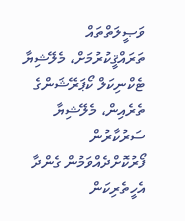ވަޞީލަތްތައް ތަރައްޤީކުރުމަށް، މެލޭޝިޔާ ޓެކްނިކަލް ކޯޕަރޭޝަންގެ ތެރެއިން، މެލޭޝިޔާ ސަރުކާރުން ފޯރުކޮށްދެއްވަމުން ގެންދާ އެހީތެރިކަން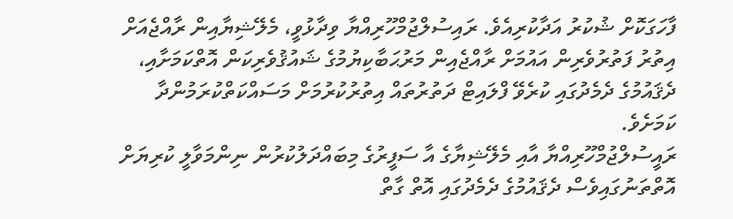ފާހަގަކޮށް ޝުކުރު އަދާކުރިއެވެ. ރައިސުލްޖުމްހޫރިއްޔާ ވިދާޅުވީ، މެލޭޝިޔާއިން ރާއްޖެއަށް އިތުރު ފަތުރުވެރިން އައުމަށް ރާއްޖެއިން މަރުޙަބާކިޔުމުގެ ޝައުޤުވެރިކަން އޮތްކަމަށާއި، ދެޤައުމުގެ ދެމެދުގައި ކުރެވޭ ފްލައިޓް ދަތުރުތައް އިތުރުކުރުމަށް މަސައްކަތްކުރަމުންދާ ކަމަށެވެ.
ރައީސުލްޖުމްހޫރިއްޔާ އާއި މެލޭޝިޔާގެ އާ ސަފީރުގެ މިބައްދަލުކުރުން ނިންމަވާލީ ކުރިޔަށް އޮތްތަނުގައިވެސް ދެޤައުމުގެ ދެމެދުގައި އޮތް ގާތް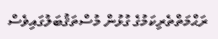ރަޙްމަތްތެރިކަމުގެ ގުޅުން މުސްތަޤުބަލުގައިވެސް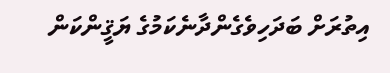އިތުރަށް ބަދަހިވެގެންދާނެކަމުގެ ޔަޤީންކަން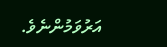އަރުވަމުންނެވެ.